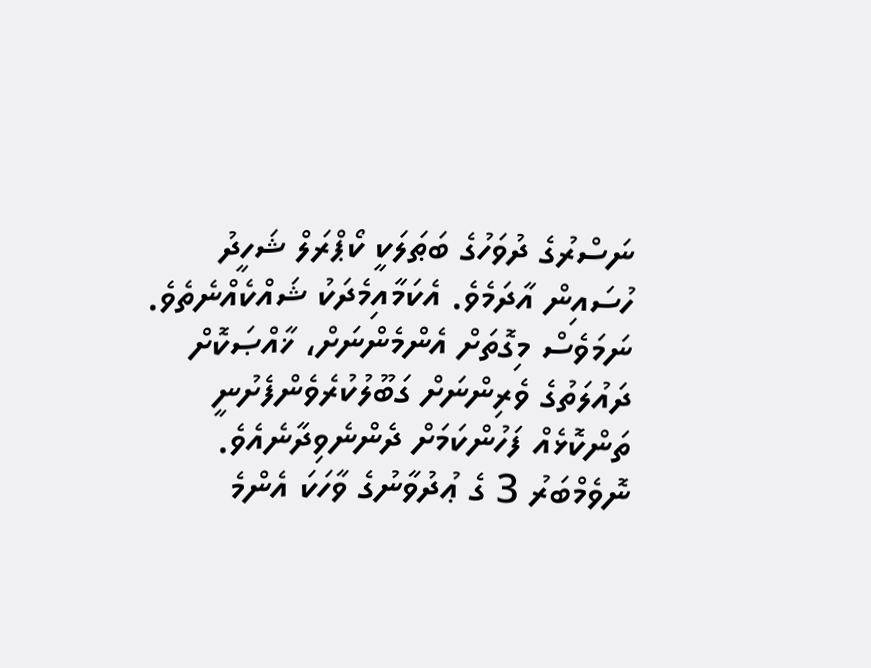ނަސްރުގެ ދުވަހުގެ ބަޠަލަކީ ކޯޕްރަލް ޝަހީދު ހުސައިން އާދަމެވެ. އެކަމާއިމެދަކު ޝައްކެއްނެތެވެ. ނަމަވެސް މިގޮތަށް އެންމެންނަށް، ޚާއްޞަކޮށް ދައުލަތުގެ ވެރިންނަށް ގަބޫލުކުރެވެންފެށުނީ ތަންކޮޅެއް ފަހުންކަމަށް ދެންނެވިދާނެއެވެ. ނޮވެމްބަރު 3 ގެ ޢުދުވާނުގެ ވާހަކަ އެންމެ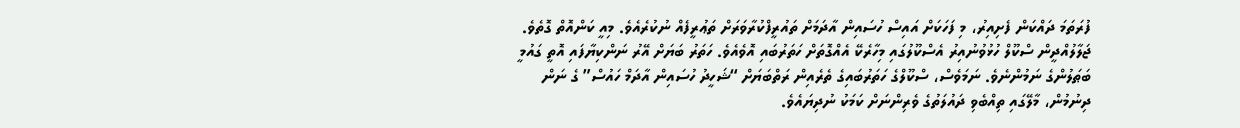ފުރަތަމަ ދައްކަން ފެށިއިރު، މި ފަހަކަށް އައިސް ހުސައިން އާދަމަށް ތައުރީފްކުރާވަރަށް ތަޢުރީފެއް ނުކުރެއެވެ. މިއީ ކަންއޮތް ގޮތެވެ.
ޖަލާލުއްދީން ސްކޫލް ހުޅުވުނުއިރު އެސްކޫލުގައި މިހާރެކޭ އެއްގޮތަށް ހަތަރުބައި އޮވެއެވެ. ހަތަރު ބަޔަށް އޭރު ނަންކިޔާފައި އޮތީ ގައުމީ ބަޠަލުންގެ ނަމުންނެވެ. ނަމަވެސް، ސްކޫލްގެ ހަތަރުބައިގެ ތެރެއިން ރަތްބަޔަށް “ޝަހީދު ހުސައިން އާދަމް ހައުސް” ގެ ނަން ދިނުމުން، މާލޭގައި ތިއްބެވި ދައުލަތުގެ ވެރިންނަށް ކަމަކު ނުދިޔައެވެ.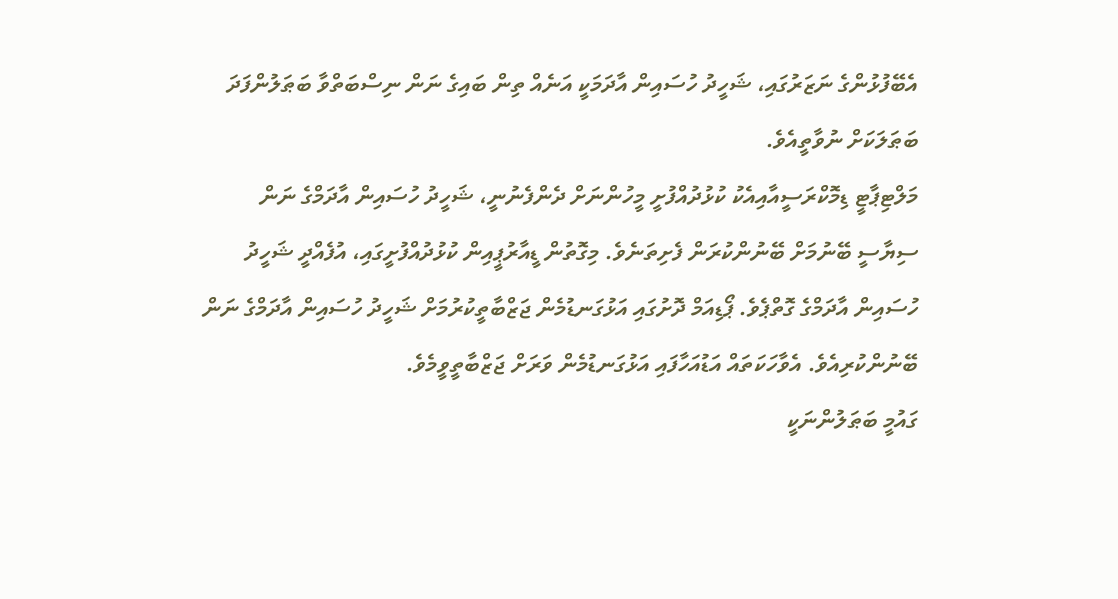އެބޭފުޅުންގެ ނަޒަރުގައި، ޝަހީދު ހުސައިން އާދަމަކީ އަނެއް ތިން ބައިގެ ނަން ނިސްބަތްވާ ބަޠަލުންފަދަ ބަޠަލަކަށް ނުވާތީއެވެ.
މަލްޓިޕާޓީ ޑިމޮކްރަސީއާއިއެކު ކުޅުދުއްފުށީ މީހުންނަށް ދެންފެނުނީ، ޝަހީދު ހުސައިން އާދަމްގެ ނަން ސިޔާސީ ބޭނުމަށް ބޭނުންކުރަން ފެށިތަނެވެ. މިގޮތުން ޑީއާރުޕީއިން ކުޅުދުއްފުށީގައި، އުފެއްދީ ޝަހީދު ހުސައިން އާދަމްގެ ގޮތްޕެވެ. ޕޯޑިއަމް ދޮށުގައި އަޅުގަނޑުމެން ޖަޒްބާތީކުރުމަށް ޝަހީދު ހުސައިން އާދަމްގެ ނަން ބޭނުންކުރިއެވެ. އެވާހަކަތައް އަޑުއަހާފައި އަޅުގަނޑުމެން ވަރަށް ޖަޒްބާތީވީމެވެ.
ގައުމީ ބަޠަލުންނަކީ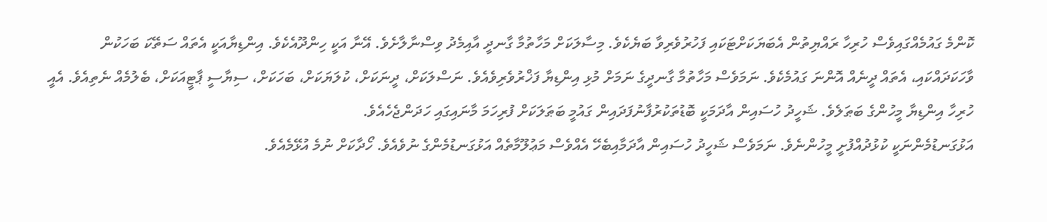ކޮންމެ ގައުމެއްގައިވެސް ހުރިހާ ރައްޔިތުން އެބަޔަކަށްޓަކައި ފަހުރުވެރިވާ ބަޔެކެވެ. މިސާލަކަށް މަހާތުމާ ގާނދީ އާއިމެދު ވިސްނާލާށެވެ. އޭނާ އަކީ ހިންދޫއެކެވެ. އިންޑިޔާއަކީ އެތައް ސަތޭކަ ބަހަކުން ވާހަކަދައްކައި، އެތައް ދީނެއް އޮންނަ ގައުމެކެވެ. ނަމަވެސް މަހާތުމާ ގާނދީގެ ނަމަށް މުޅި އިންޑިޔާ ފަޚްރުވެރިވެއެވެ. ނަސްލަކަށް، ދީނަކަށް، ކުލަޔަކަށް، ބަހަކަށް، ސިޔާސީ ޕާޓީއަކަށް، ބެލުމެއް ނެތިއެވެ. އެއީ ހުރިހާ އިންޑިޔާ މީހުންގެ ބަޠަލެވެ. ޝަހީދު ހުސައިން އާދަމަކީ ބޮޑުތަކުރުފާނުފަދައިން ގައުމީ ބަޠަލަކަށް ފުރިހަމަ މާނައިގައި ހަދަންޖެހެއެވެ.
އަޅުގަނޑުމެންނަކީ ކުޅުދުއްފުށީ މީހުންނެވެ. ނަމަވެސް ޝަހީދު ހުސައިން އާދަމާއިބެހޭ އެއްވެސް މަޢުލޫމާތެއް އަޅުގަނޑުމެންގެ ނުވެއެވެ. ހޯދާކަށް ނުމެ އުޅޭމެއެވެ.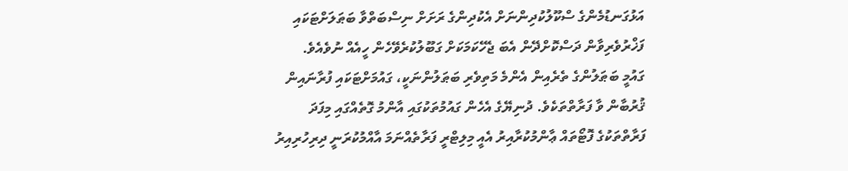އަޅުގަނޑުމެންގެ ސްކޫލުކުދިންނަށް އެކުދިންގެ ރަށަށް ނިސްބަތްވާ ބަޠަލަށްޓަކައި ފަޚްރުވެރިވާން ދަސްކޮށްދޭން އެބަ ޖެހޭކަމަކަށް ގަބޫލުކުރެވޭހެން ހީއެއް ނުވެއެވެ.
ގައުމީ ބަޠަލުންގެ ތެރެއިން އެންމެ މަތިވެރި ބަޠަލުންނަކީ، ގައުމަށްޓަކައި ފުރާނައިން ޤުރުބާން ވާ ފަރާތްތަކެވެ. ދުނިޔޭގެ އެހެން ގައުމުތަކުގައި އާންމު ގޮތެއްގައި މިފަދަ ފަރާތްތަކުގެ ފޮޓޯތައް ޢާންމުކުރާއިރު އެއީ މިލިޓްރީ ފަރާތެއްނަމަ އާއްމުކުރަނީ ދިރިހުރިއިރު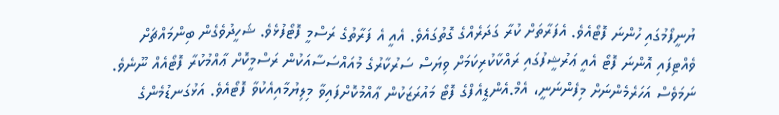ޔުނީފޯމުގައި ހުންނަ ފޮޓޯއެވެ. އެފަރާތަށް ކުރާ ގަދަރެއްގެ ގޮތުގައެވެ. އެއީ އެ ފަރާތުގެ ރަސްމީ ފޮޓޯފުޅެވެ. ޝަހީދުވެގެން ބިންމައްޗަށް ވެއްޓިފައި އޮންނަ ފޮޓޯ އެއީ ޢަރުޝީފުގައި ރައްކާކުރިކަމަށް ވިޔަސް ސަރުކާރުގެ މުއައްސަސާއަކުން ރަސްމީކޮށް ޢާއްމުކުރާ ފޮޓޯއެއް ނޫނެވެ. ނަމަވެސް އަހަރެމެންނަށް މިފެންނަނީ، އެމް.އެންޑީއެފްގެ ފޮޓޯ މައުރަޒަކުން ޢާއްމުކޮށްފައިވާ މިލިޔުމާއިއެކުވާ ފޮޓޯއެވެ. އަޅުގަނޑުމެންގެ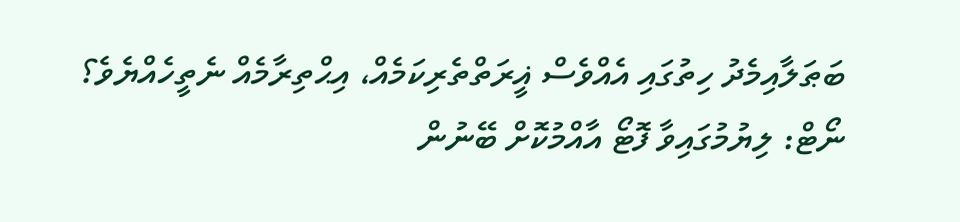ބަޠަލާއިމެދު ހިތުގައި އެއްވެސް ޣީރަތްތެރިކަމެއް، އިޙްތިރާމެއް ނެތީހެއްޔެވެ؟
ނޯޓް: ލިޔުމުގައިވާ ފޮޓޯ އާއްމުކޮށް ބޭނުން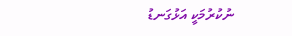ނުކުރުމަކީ އަޅުގަނޑު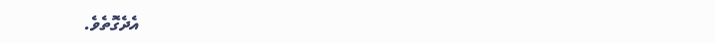އެދެގޮތެވެ.